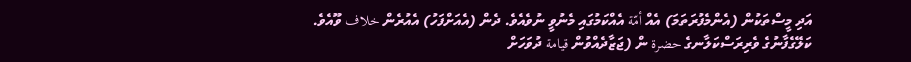އަދި މީސްތަކުން (އެންމެފުރަތަމަ) އެއް أمّة އެއްކަމުގައި މެނުވީ ނުވެއެވެ. ދެން (އެއަށްފަހު) އެއުރެން خلاف ވޫއެވެ. ކަލޭގެފާނުގެ ވެރިރަސްކަލާނގެ حضرة ން (ޖަޒާދެއްވުން قيامة ދުވަހަށް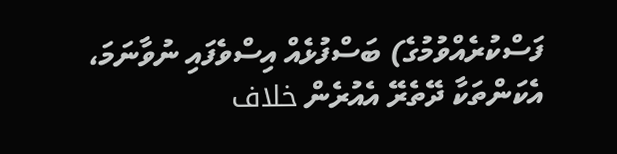ފަސްކުރެއްވުމުގެ) ބަސްފުޅެއް އިސްވެފައި ނުވާނަމަ، އެކަންތަކާ ދޭތެރޭ އެއުރެން خلاف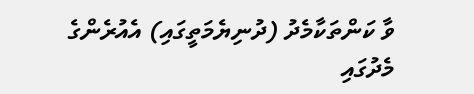ވާ ކަންތަކާމެދު (ދުނިޔެމަތީގައި) އެއުރެންގެ މެދުގައި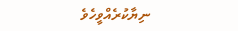ނިޔާކުރެއްވީހެވެ